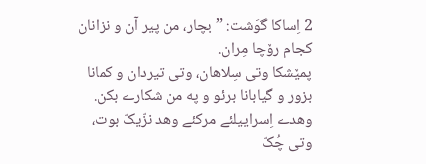2 اِساکا گوَشت: ”بچار، من پیر آن و نزانان کجام رۆچا مِران.
پمێشکا وتی سِلاهان، وتی تیردان و کمانا بزور و گیابانا برئو و په من شکارے بکن.
وهدے اِسراییلئے مرکئے وهد نزّیکّ بوت، وتی چُکّ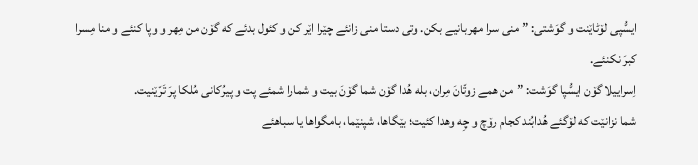ایسُّپی لۆٹاێنت و گوَشتی: ”منی سرا مهربانیے بکن. وتی دستا منی زانئے چێرا اێر کن و کئول بدئے که گۆن من مِهر و وپا کنئے و منا مِسرا کبرَ نکنئے.
اِسراییلا گۆن ایسُّپا گوَشت: ”من همے زوتّانَ مِران، بله هُدا گۆن شما گۆنَ بیت و شمارا شمئے پت و پیرُکانی مُلکا پرَ تَرّێنیت.
شما نزانێت که لۆگئے هُدابُند کجام رۆچ و چِه وهدا کئیت؛ بێگاها، شپنێما، بامگواها یا سباهئے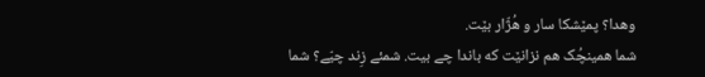وهدا؟ پمێشکا سار و هُژّار بێت.
شما همینچُک هم نزانێت که باندا چے بیت. شمئے زِند چیّے؟ شما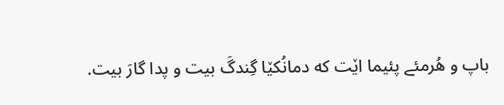باپ و هُرمئے پئیما اێت که دمانُکێا گِندگَ بیت و پدا گارَ بیت.